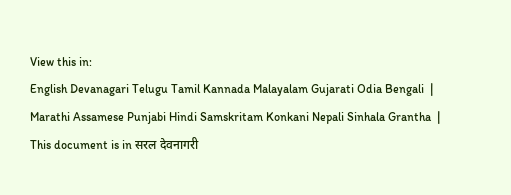View this in:
English Devanagari Telugu Tamil Kannada Malayalam Gujarati Odia Bengali  |
Marathi Assamese Punjabi Hindi Samskritam Konkani Nepali Sinhala Grantha  |
This document is in सरल देवनागरी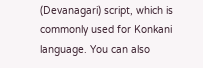(Devanagari) script, which is commonly used for Konkani language. You can also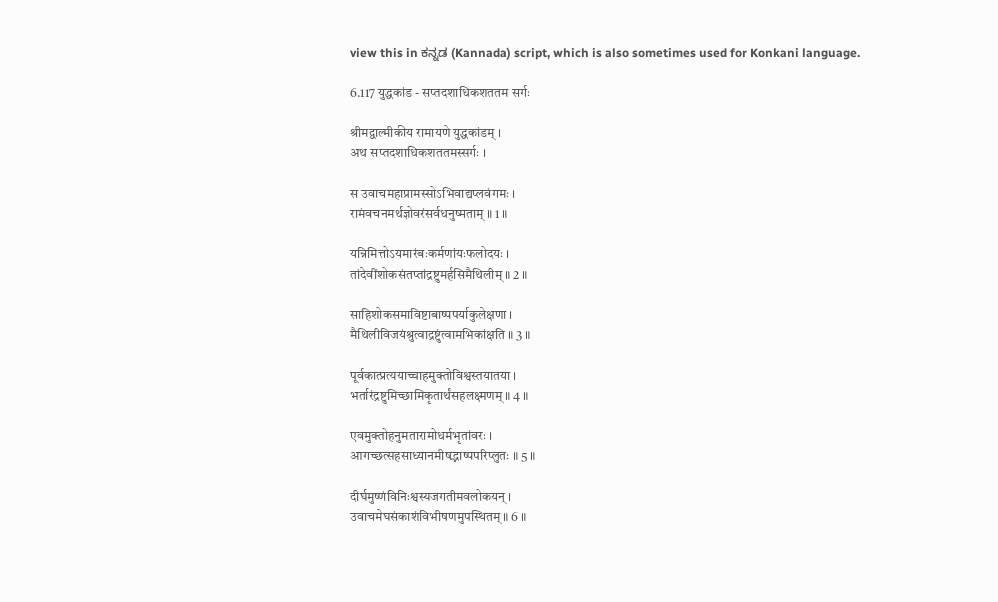view this in ಕನ್ನಡ (Kannada) script, which is also sometimes used for Konkani language.

6.117 युद्धकांड - सप्तदशाधिकशततम सर्गः

श्रीमद्वाल्मीकीय रामायणे युद्धकांडम् ।
अथ सप्तदशाधिकशततमस्सर्गः ।

स उवाचमहाप्रामस्सोऽभिवाद्यप्लवंगमः ।
रामंवचनमर्थज्ञोवरंसर्वधनुष्मताम् ॥ 1 ॥

यन्निमित्तोऽयमारंबःकर्मणांयःफलोदयः ।
तांदेवींशोकसंतप्तांद्रष्टुमर्हसिमैथिलीम् ॥ 2 ॥

साहिशोकसमाविष्टाबाष्पपर्याकुलेक्षणा ।
मैथिलीविजयंश्रुत्वाद्रष्टुंत्वामभिकांक्षति ॥ 3 ॥

पूर्वकात्प्रत्ययाच्चाहमुक्तोविश्वस्तयातया ।
भर्तारंद्रष्टुमिच्छामिकृतार्थंसहलक्ष्मणम् ॥ 4 ॥

एवमुक्तोहनुमतारामोधर्मभृतांवरः ।
आगच्छत्सहसाध्यानमीषद्भाष्पपरिप्लुतः ॥ 5 ॥

दीर्घमुष्णंविनिःश्वस्यजगतीमवलोकयन् ।
उवाचमेघसंकाशंविभीषणमुपस्थितम् ॥ 6 ॥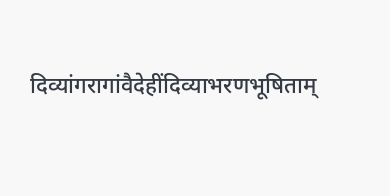दिव्यांगरागांवैदेहींदिव्याभरणभूषिताम्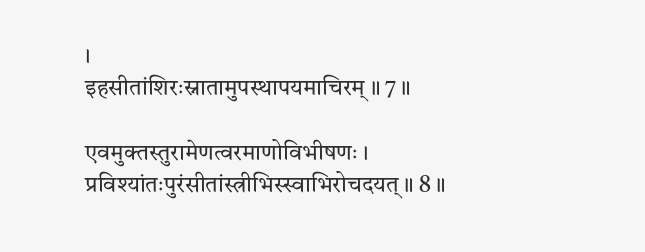।
इहसीतांशिरःस्नातामुपस्थापयमाचिरम् ॥ 7 ॥

एवमुक्तस्तुरामेणत्वरमाणोविभीषणः ।
प्रविश्यांतःपुरंसीतांस्त्रीभिस्स्वाभिरोचदयत् ॥ 8 ॥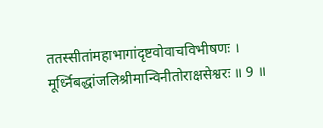ततस्सीतांमहाभागांदृष्टवोवाचविभीषणः ।
मूर्ध्निबद्धांजलिश्रीमान्विनीतोराक्षसेश्वरः ॥ 9 ॥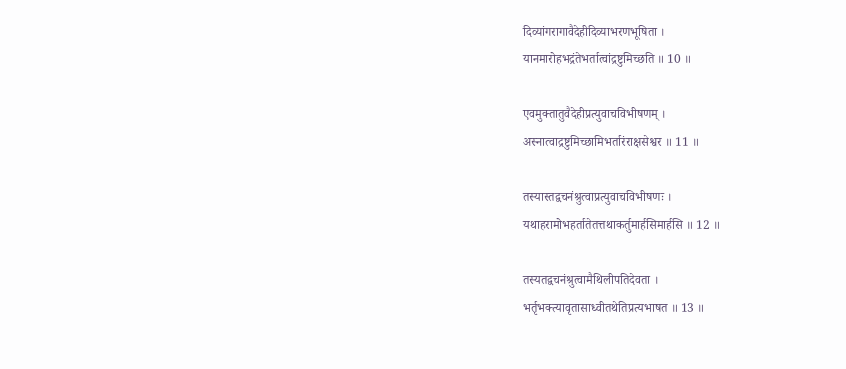दिव्यांगरागावैदेहीदिव्याभरणभूषिता ।
यानमारोहभद्रंतेभर्तात्वांद्रष्टुमिच्छति ॥ 10 ॥

एवमुक्तातुवैदेहीप्रत्युवाचविभीषणम् ।
अस्नात्वाद्रष्टुमिच्छामिभर्तारंराक्षसेश्वर ॥ 11 ॥

तस्यास्तद्वचनंश्रुत्वाप्रत्युवाचविभीषणः ।
यथाहरामोभहर्तातेतत्तथाकर्तुमार्हसिमार्हसि ॥ 12 ॥

तस्यतद्वचनंश्रुत्वामैथिलीपतिदेवता ।
भर्तृभक्त्यावृतासाध्वीतथेतिप्रत्यभाषत ॥ 13 ॥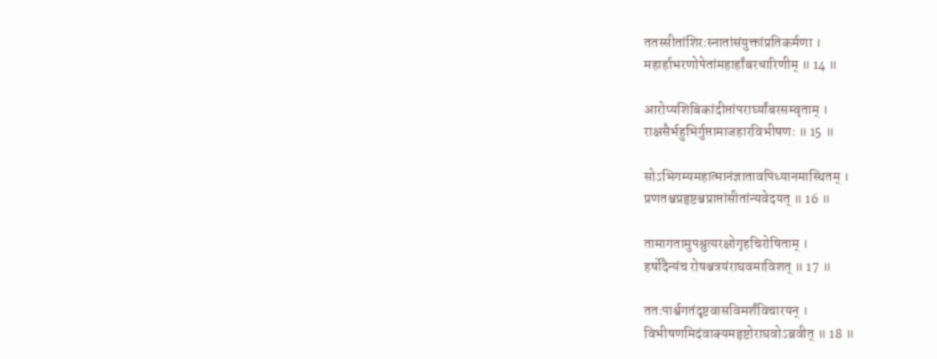ततस्सीतांशिरःस्नातांसंयुक्तांप्रतिकर्मणा ।
महार्हाभरणोपेतांमहार्हांबरधारिणीम् ॥ 14 ॥

आरोप्यशिबिकांदीप्तांपरार्घ्यांबरसम्वृताम् ।
राक्षसैर्भहुभिर्गुप्तामाजहारविभीषणः ॥ 15 ॥

सोऽभिगम्यमहात्मानंज्ञातावपिध्यानमास्थितम् ।
प्रणतश्चप्रहृष्टश्चप्राप्तांसीतांन्यवेदयत् ॥ 16 ॥

तामागतामुपश्रुत्यरक्षोगृहचिरोषिताम् ।
हर्षोदैन्यंच रोषश्चत्रयंराघवमाविशत् ॥ 17 ॥

ततःपार्श्वगतंदृष्टवासविमर्शंविचारयन् ।
विभीषणमिदंवाक्यमहृष्टोराघवोऽब्रवीत् ॥ 18 ॥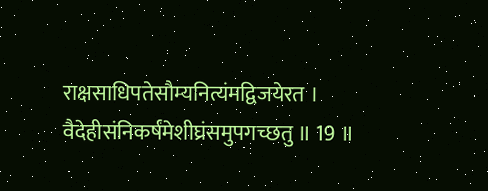राक्षसाधिपतेसौम्यनित्यंमद्विजयेरत ।
वैदेहीसंनिकर्षंमेशीघ्रंसमुपगच्छतु ॥ 19 ॥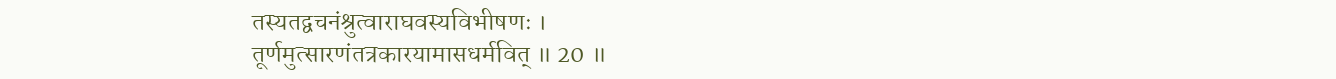तस्यतद्वचनंश्रुत्वाराघवस्यविभीषणः ।
तूर्णमुत्सारणंतत्रकारयामासधर्मवित् ॥ 20 ॥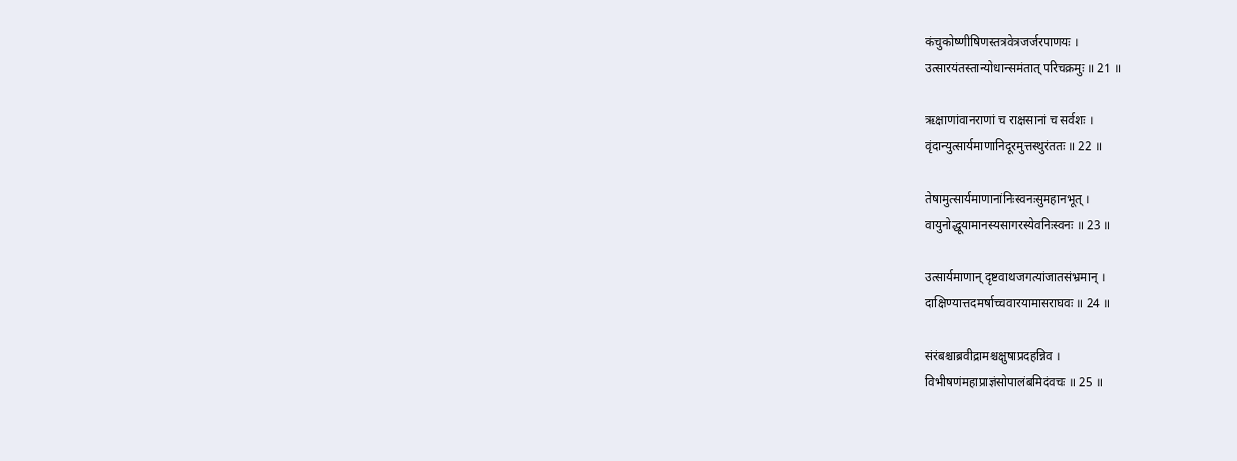कंचुकोष्णीषिणस्तत्रवेत्रजर्जरपाणयः ।
उत्सारयंतस्तान्योधान्समंतात् परिचक्रमुः ॥ 21 ॥

ऋक्षाणांवानराणां च राक्षसानां च सर्वशः ।
वृंदान्युत्सार्यमाणानिदूरमुत्तस्थुरंततः ॥ 22 ॥

तेषामुत्सार्यमाणानांनिःस्वनःसुमहानभूत् ।
वायुनोद्धूयामानस्यसागरस्येवनिःस्वनः ॥ 23 ॥

उत्सार्यमाणान् दृष्टवाथजगत्यांजातसंभ्रमान् ।
दाक्षिण्यात्तदमर्षाच्चवारयामासराघवः ॥ 24 ॥

संरंबश्चाब्रवीद्रामश्चक्षुषाप्रदहन्निव ।
विभीषणंमहाप्राज्ञंसोपालंबमिदंवचः ॥ 25 ॥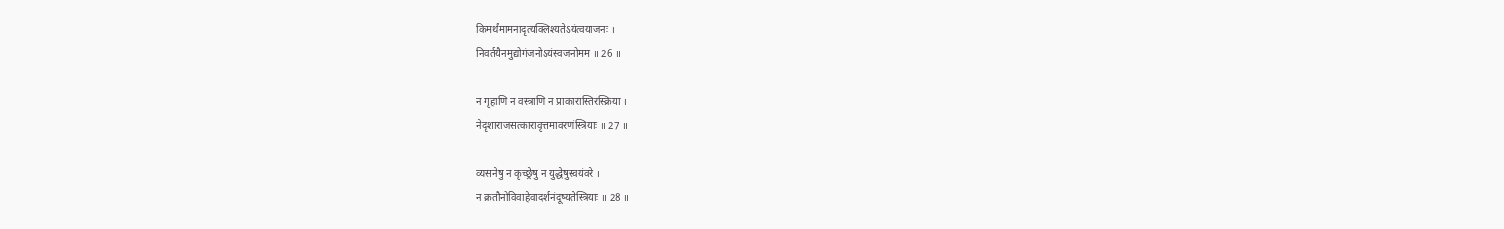किमर्थंमामनादृत्यक्लिश्यतेऽयंत्वयाजनः ।
निवर्तयैनमुद्योगंजनोऽयंस्वजनोमम ॥ 26 ॥

न गृहाणि न वस्त्राणि न प्राकारास्तिरस्क्रिया ।
नेदृशाराजसत्कारावृत्तमावरणंस्त्रियाः ॥ 27 ॥

व्यसनेषु न कृच्छ्रेषु न युद्धेषुस्वयंवरे ।
न क्रतौनोविवाहेवादर्शनंदूष्यतेस्त्रियाः ॥ 28 ॥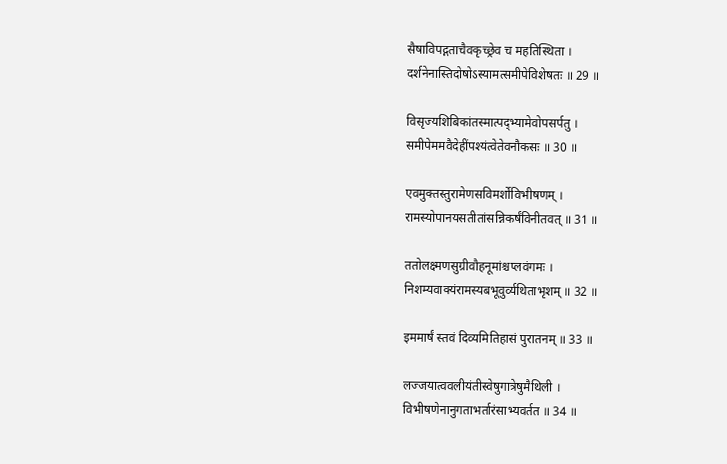सैषाविपद्गताचैवकृच्छ्रेव च महतिस्थिता ।
दर्शनेनास्तिदोषोऽस्यामत्समीपेविशेषतः ॥ 29 ॥

विसृज्यशिबिकांतस्मात्पद्भ्यामेवोपसर्पतु ।
समीपेममवैदेहींपश्यंत्वेतेवनौकसः ॥ 30 ॥

एवमुक्तस्तुरामेणसविमर्शोविभीषणम् ।
रामस्योपानयसतीतांसन्निकर्षंविनीतवत् ॥ 31 ॥

ततोलक्ष्मणसुग्रीवौहनूमांश्चप्लवंगमः ।
निशम्यवाक्यंरामस्यबभूवुर्व्यथिताभृशम् ॥ 32 ॥

इममार्षं स्तवं दिव्यमितिहासं पुरातनम् ॥ 33 ॥

लज्जयात्ववलीयंतीस्वेषुगात्रेषुमैथिली ।
विभीषणेनानुगताभर्तारंसाभ्यवर्तत ॥ 34 ॥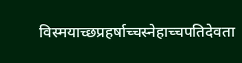विस्मयाच्छप्रहर्षाच्चस्नेहाच्चपतिदेवता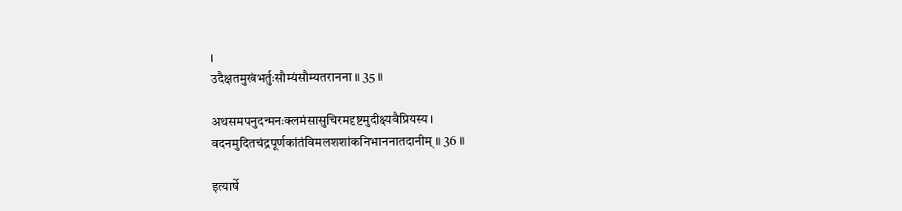।
उदैक्षतमुखंभर्तुःसौम्यंसौम्यतरानना ॥ 35 ॥

अथसमपनुदन्मनःक्लमंसासुचिरमदृष्टमुदीक्ष्यवैप्रियस्य ।
वदनमुदितचंद्रपूर्णकांतंविमलशशांकनिभाननातदानीम् ॥ 36 ॥

इत्यार्षे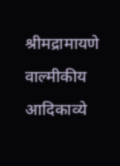श्रीमद्रामायणे वाल्मीकीय आदिकाव्ये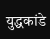युद्धकांडे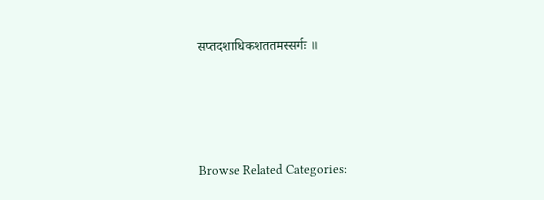सप्तदशाधिकशततमस्सर्गः ॥




Browse Related Categories: